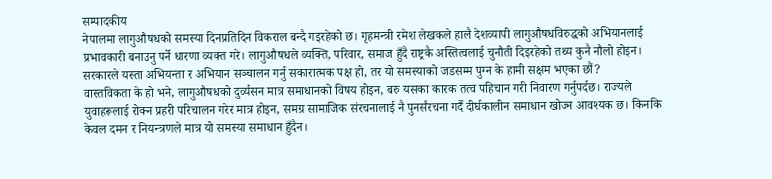सम्पादकीय
नेपालमा लागुऔषधको समस्या दिनप्रतिदिन विकराल बन्दै गइरहेको छ। गृहमन्त्री रमेश लेखकले हालै देशव्यापी लागुऔषधविरुद्धको अभियानलाई प्रभावकारी बनाउनु पर्ने धारणा व्यक्त गरे। लागुऔषधले व्यक्ति, परिवार, समाज हुँदै राष्ट्रकै अस्तित्वलाई चुनौती दिइरहेको तथ्य कुनै नौलो होइन। सरकारले यस्ता अभियन्ता र अभियान सञ्चालन गर्नु सकारात्मक पक्ष हो, तर यो समस्याको जडसम्म पुग्न के हामी सक्षम भएका छौं?
वास्तविकता के हो भने, लागुऔषधको दुर्व्यसन मात्र समाधानको विषय होइन, बरु यसका कारक तत्व पहिचान गरी निवारण गर्नुपर्दछ। राज्यले युवाहरूलाई रोक्न प्रहरी परिचालन गरेर मात्र होइन, समग्र सामाजिक संरचनालाई नै पुनर्संरचना गर्दै दीर्घकालीन समाधान खोज्न आवश्यक छ। किनकि केवल दमन र नियन्त्रणले मात्र यो समस्या समाधान हुँदैन।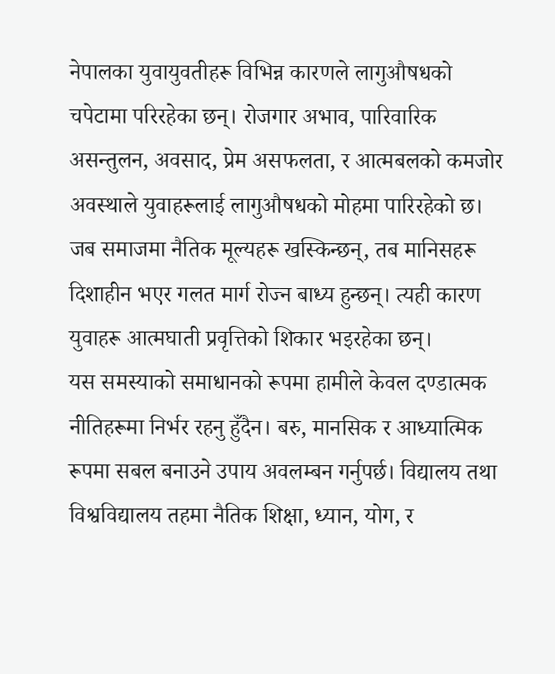नेपालका युवायुवतीहरू विभिन्न कारणले लागुऔषधको चपेटामा परिरहेका छन्। रोजगार अभाव, पारिवारिक असन्तुलन, अवसाद, प्रेम असफलता, र आत्मबलको कमजोर अवस्थाले युवाहरूलाई लागुऔषधको मोहमा पारिरहेको छ। जब समाजमा नैतिक मूल्यहरू खस्किन्छन्, तब मानिसहरू दिशाहीन भएर गलत मार्ग रोज्न बाध्य हुन्छन्। त्यही कारण युवाहरू आत्मघाती प्रवृत्तिको शिकार भइरहेका छन्।
यस समस्याको समाधानको रूपमा हामीले केवल दण्डात्मक नीतिहरूमा निर्भर रहनु हुँदैन। बरु, मानसिक र आध्यात्मिक रूपमा सबल बनाउने उपाय अवलम्बन गर्नुपर्छ। विद्यालय तथा विश्वविद्यालय तहमा नैतिक शिक्षा, ध्यान, योग, र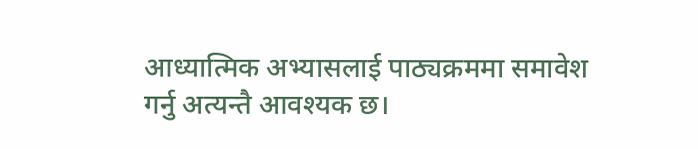आध्यात्मिक अभ्यासलाई पाठ्यक्रममा समावेश गर्नु अत्यन्तै आवश्यक छ।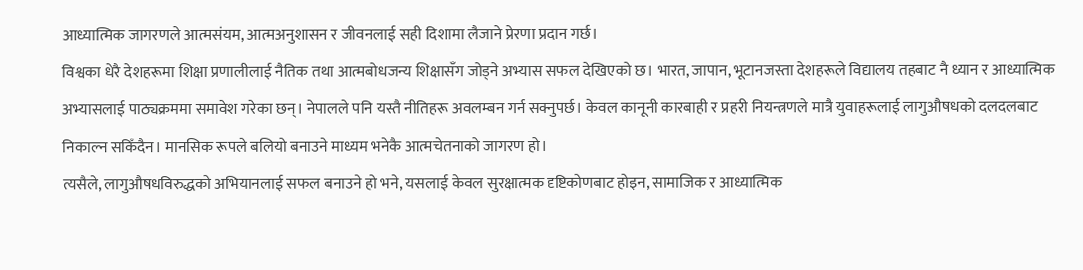आध्यात्मिक जागरणले आत्मसंयम, आत्मअनुशासन र जीवनलाई सही दिशामा लैजाने प्रेरणा प्रदान गर्छ।
विश्वका धेरै देशहरूमा शिक्षा प्रणालीलाई नैतिक तथा आत्मबोधजन्य शिक्षासँग जोड्ने अभ्यास सफल देखिएको छ। भारत, जापान, भूटानजस्ता देशहरूले विद्यालय तहबाट नै ध्यान र आध्यात्मिक अभ्यासलाई पाठ्यक्रममा समावेश गरेका छन्। नेपालले पनि यस्तै नीतिहरू अवलम्बन गर्न सक्नुपर्छ। केवल कानूनी कारबाही र प्रहरी नियन्त्रणले मात्रै युवाहरूलाई लागुऔषधको दलदलबाट निकाल्न सकिँदैन। मानसिक रूपले बलियो बनाउने माध्यम भनेकै आत्मचेतनाको जागरण हो।
त्यसैले, लागुऔषधविरुद्धको अभियानलाई सफल बनाउने हो भने, यसलाई केवल सुरक्षात्मक दृष्टिकोणबाट होइन, सामाजिक र आध्यात्मिक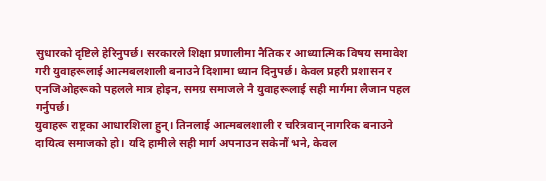सुधारको दृष्टिले हेरिनुपर्छ। सरकारले शिक्षा प्रणालीमा नैतिक र आध्यात्मिक विषय समावेश गरी युवाहरूलाई आत्मबलशाली बनाउने दिशामा ध्यान दिनुपर्छ। केवल प्रहरी प्रशासन र एनजिओहरूको पहलले मात्र होइन, समग्र समाजले नै युवाहरूलाई सही मार्गमा लैजान पहल गर्नुपर्छ।
युवाहरू राष्ट्रका आधारशिला हुन्। तिनलाई आत्मबलशाली र चरित्रवान् नागरिक बनाउने दायित्व समाजको हो। यदि हामीले सही मार्ग अपनाउन सकेनौं भने, केवल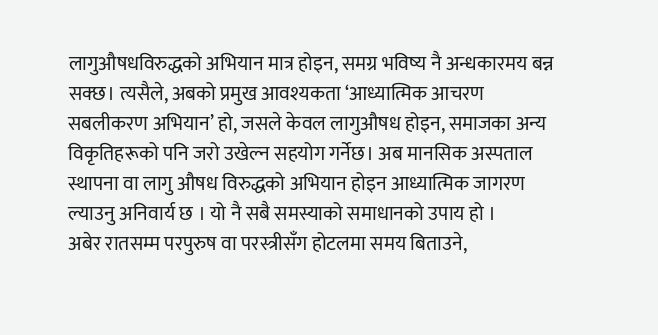लागुऔषधविरुद्धको अभियान मात्र होइन, समग्र भविष्य नै अन्धकारमय बन्न सक्छ। त्यसैले, अबको प्रमुख आवश्यकता ‘आध्यात्मिक आचरण सबलीकरण अभियान’ हो, जसले केवल लागुऔषध होइन, समाजका अन्य विकृतिहरूको पनि जरो उखेल्न सहयोग गर्नेछ। अब मानसिक अस्पताल स्थापना वा लागु औषध विरुद्धको अभियान होइन आध्यात्मिक जागरण ल्याउनु अनिवार्य छ । यो नै सबै समस्याको समाधानको उपाय हो ।
अबेर रातसम्म परपुरुष वा परस्त्रीसँग होटलमा समय बिताउने,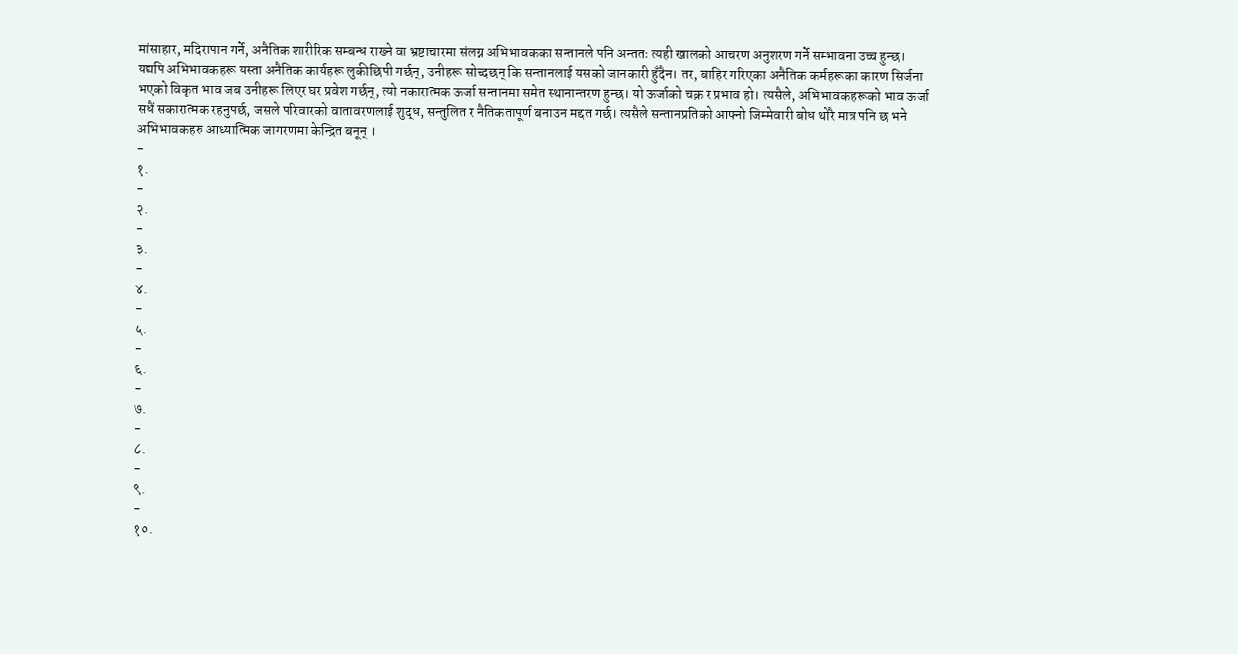मांसाहार, मदिरापान गर्ने, अनैतिक शारीरिक सम्बन्ध राख्ने वा भ्रष्टाचारमा संलग्न अभिभावकका सन्तानले पनि अन्ततः त्यही खालको आचरण अनुशरण गर्ने सम्भावना उच्च हुन्छ। यद्यपि अभिभावकहरू यस्ता अनैतिक कार्यहरू लुकीछिपी गर्छन्, उनीहरू सोच्दछन् कि सन्तानलाई यसको जानकारी हुँदैन। तर, बाहिर गरिएका अनैतिक कर्महरूका कारण सिर्जना भएको विकृत भाव जब उनीहरू लिएर घर प्रवेश गर्छन्, त्यो नकारात्मक ऊर्जा सन्तानमा समेत स्थानान्तरण हुन्छ। यो ऊर्जाको चक्र र प्रभाव हो। त्यसैले, अभिभावकहरूको भाव ऊर्जा सधैं सकारात्मक रहनुपर्छ, जसले परिवारको वातावरणलाई शुद्ध, सन्तुलित र नैतिकतापूर्ण बनाउन मद्दत गर्छ। त्यसैले सन्तानप्रतिको आफ्नो जिम्मेवारी बोध थोरै मात्र पनि छ भने अभिभावकहरु आध्यात्मिक जागरणमा केन्द्रित बनून् ।
-
१.
-
२.
-
३.
-
४.
-
५.
-
६.
-
७.
-
८.
-
९.
-
१०.